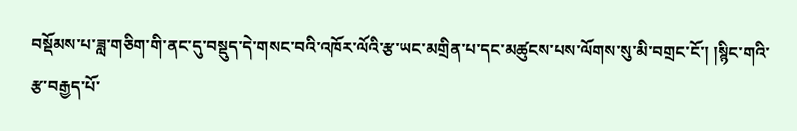བསྡོམས་པ་ཟླ་གཅིག་གི་ནང་དུ་བསྡུད་དེ་གསང་བའི་འཁོར་ལོའི་རྩ་ཡང་མགྲིན་པ་དང་མཚུངས་པས་ལོགས་སུ་མི་བགྲང་ངོ་། །སྙིང་གའི་རྩ་བརྒྱད་པོ་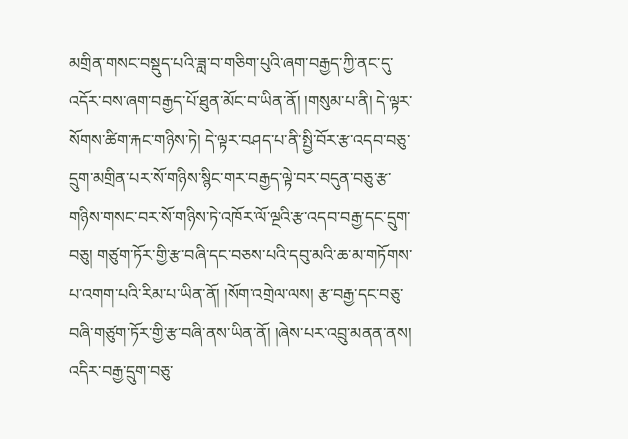མགྲིན་གསང་བསྡུད་པའི་ཟླ་བ་གཅིག་པུའི་ཞག་བརྒྱད་ཀྱི་ནང་དུ་འདོར་བས་ཞག་བརྒྱད་པོ་ཐུན་མོང་བ་ཡིན་ནོ། །གསུམ་པ་ནི། དེ་ལྟར་སོགས་ཚིག་རྐང་གཉིས་ཏེ། དེ་ལྟར་བཤད་པ་ནི་སྤྱི་བོར་རྩ་འདབ་བཅུ་དྲུག་མགྲིན་པར་སོ་གཉིས་སྙིང་གར་བརྒྱད་ལྟེ་བར་བདུན་བཅུ་རྩ་གཉིས་གསང་བར་སོ་གཉིས་ཏེ་འཁོར་ལོ་ལྔའི་རྩ་འདབ་བརྒྱ་དང་དྲུག་བཅུ། གཙུག་ཏོར་གྱི་རྩ་བཞི་དང་བཅས་པའི་དབུ་མའི་ཆ་མ་གཏོགས་པ་འགག་པའི་རིམ་པ་ཡིན་ནོ། །སོག་འགྲེལ་ལས། རྩ་བརྒྱ་དང་བཅུ་བཞི་གཙུག་ཏོར་གྱི་རྩ་བཞི་ནས་ཡིན་ནོ། །ཞེས་པར་འབྲུ་མནན་ནས། འདིར་བརྒྱ་དྲུག་བཅུ་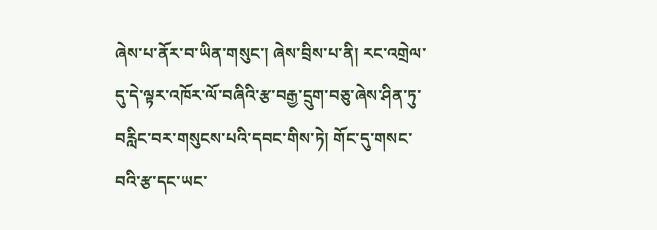ཞེས་པ་ནོར་བ་ཡིན་གསུང་། ཞེས་བྲིས་པ་ནི། རང་འགྲེལ་དུ་དེ་ལྟར་འཁོར་ལོ་བཞིའི་རྩ་བརྒྱ་དྲུག་བཅུ་ཞེས་ཤིན་ཏུ་བརླིང་བར་གསུངས་པའི་དབང་གིས་ཏེ། གོང་དུ་གསང་བའི་རྩ་དང་ཡང་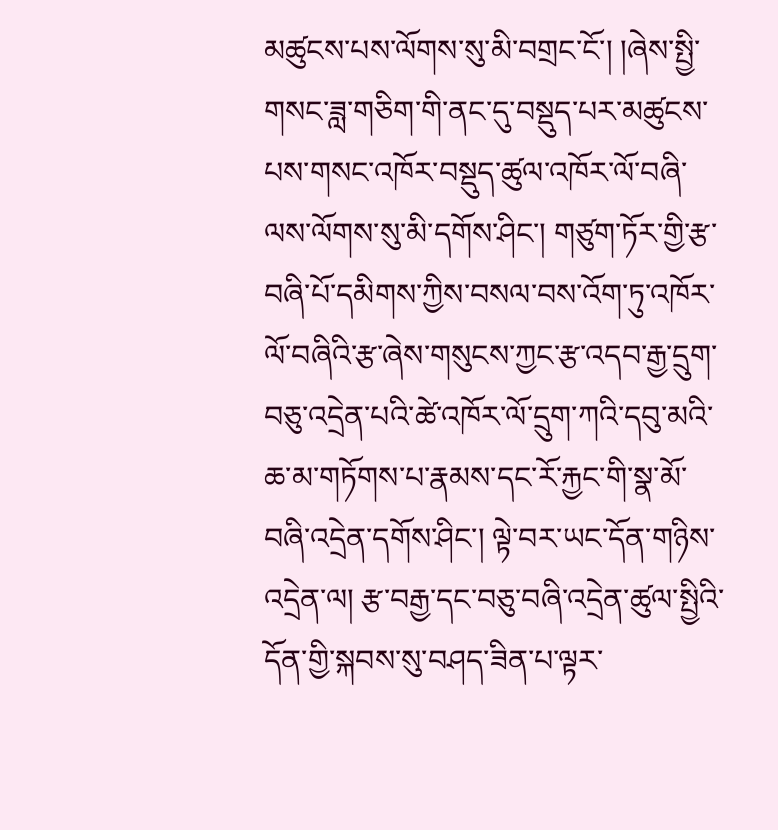མཚུངས་པས་ལོགས་སུ་མི་བགྲང་ངོ་། །ཞེས་སྤྱི་གསང་ཟླ་གཅིག་གི་ནང་དུ་བསྡུད་པར་མཚུངས་པས་གསང་འཁོར་བསྡུད་ཚུལ་འཁོར་ལོ་བཞི་ལས་ལོགས་སུ་མི་དགོས་ཤིང་། གཙུག་ཏོར་གྱི་རྩ་བཞི་པོ་དམིགས་ཀྱིས་བསལ་བས་འོག་ཏུ་འཁོར་ལོ་བཞིའི་རྩ་ཞེས་གསུངས་ཀྱང་རྩ་འདབ་རྒྱ་དྲུག་བཅུ་འདྲེན་པའི་ཚེ་འཁོར་ལོ་དྲུག་ཀའི་དབུ་མའི་ཆ་མ་གཏོགས་པ་རྣམས་དང་རོ་རྐྱང་གི་སྣ་མོ་བཞི་འདྲེན་དགོས་ཤིང་། ལྟེ་བར་ཡང་དོན་གཉིས་འདྲེན་ལ། རྩ་བརྒྱ་དང་བཅུ་བཞི་འདྲེན་ཚུལ་སྤྱིའི་དོན་གྱི་སྐབས་སུ་བཤད་ཟིན་པ་ལྟར་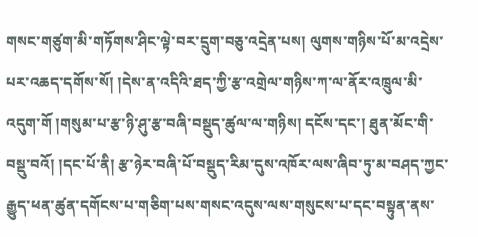གསང་གཙུག་མི་གཏོགས་ཤིང་ལྟེ་བར་དྲུག་བཅུ་འདྲེན་པས། ལུགས་གཉིས་པོ་མ་འདྲེས་པར་འཆད་དགོས་སོ། །དེས་ན་འདིའི་ཐད་ཀྱི་རྩ་འགྲེལ་གཉིས་ཀ་ལ་ནོར་འཁྲུལ་མི་འདུག་གོ །གསུམ་པ་རྩ་ཉི་ཤུ་རྩ་བཞི་བསྡུད་ཚུལ་ལ་གཉིས། དངོས་དང་། ཐུན་མོང་གི་བསྡུ་བའོ། །དང་པོ་ནི། རྩ་ཉེར་བཞི་པོ་བསྡུད་རིམ་དུས་འཁོར་ལས་ཞིབ་ཏུ་མ་བཤད་ཀྱང་རྒྱུད་ཕན་ཚུན་དགོངས་པ་གཅིག་པས་གསང་འདུས་ལས་གསུངས་པ་དང་བསྟུན་ནས་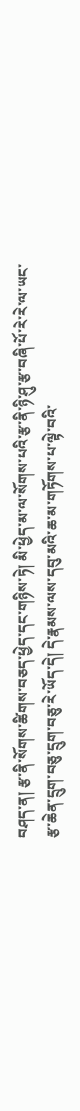བཤད་ན། རྩ་ནི་སོགས་ཚིགས་བཅད་ཕྱེད་དང་གཉིས་ཏེ། མི་ཕྱེད་མ་ལ་སོགས་པའི་རྩ་ནི་ཉི་ཤུ་རྩ་བཞི་པོ་རེ་རེ་ལ་ཡང་རྩ་ཆེན་དྲུག་བཅུ་དྲུག་བཅུ་རེ་ཡོད་དེ། དེ་རྣམས་ལས་དབུ་མའི་ཆ་མ་གཏོགས་པ་ལྟེ་བའི་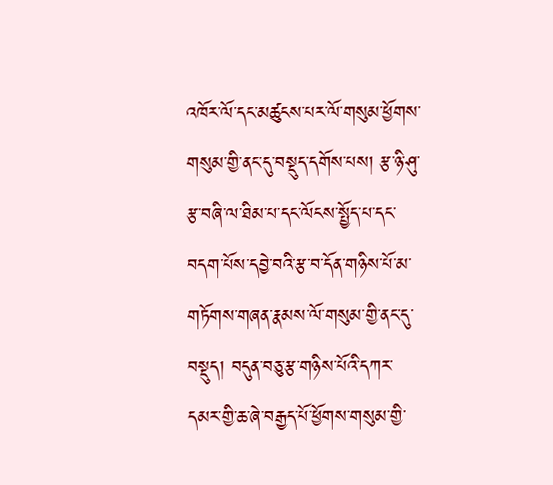འཁོར་ལོ་དང་མཚུངས་པར་ལོ་གསུམ་ཕྱོགས་གསུམ་གྱི་ནང་དུ་བསྡུད་དགོས་པས། རྩ་ཉི་ཤུ་རྩ་བཞི་ལ་ཐིམ་པ་དང་ལོངས་སྤྱོད་པ་དང་བདག་པོས་དབྱེ་བའི་རྩ་བ་དོན་གཉིས་པོ་མ་གཏོགས་གཞན་རྣམས་ལོ་གསུམ་གྱི་ནང་དུ་བསྡུད། བདུན་བཅུ་རྩ་གཉིས་པོའི་དཀར་དམར་གྱི་ཆ་ཞེ་བརྒྱད་པོ་ཕྱོགས་གསུམ་གྱི་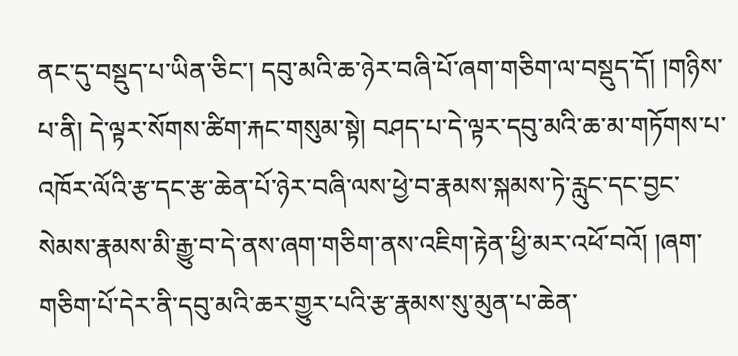ནང་དུ་བསྡུད་པ་ཡིན་ཅིང་། དབུ་མའི་ཆ་ཉེར་བཞི་པོ་ཞག་གཅིག་ལ་བསྡུད་དོ། །གཉིས་པ་ནི། དེ་ལྟར་སོགས་ཚིག་རྐང་གསུམ་སྟེ། བཤད་པ་དེ་ལྟར་དབུ་མའི་ཆ་མ་གཏོགས་པ་འཁོར་ལོའི་རྩ་དང་རྩ་ཆེན་པོ་ཉེར་བཞི་ལས་ཕྱེ་བ་རྣམས་སྐམས་ཏེ་རླུང་དང་བྱང་སེམས་རྣམས་མི་རྒྱུ་བ་དེ་ནས་ཞག་གཅིག་ནས་འཇིག་རྟེན་ཕྱི་མར་འཕོ་བའོ། །ཞག་གཅིག་པོ་དེར་ནི་དབུ་མའི་ཆར་གྱུར་པའི་རྩ་རྣམས་སུ་མུན་པ་ཆེན་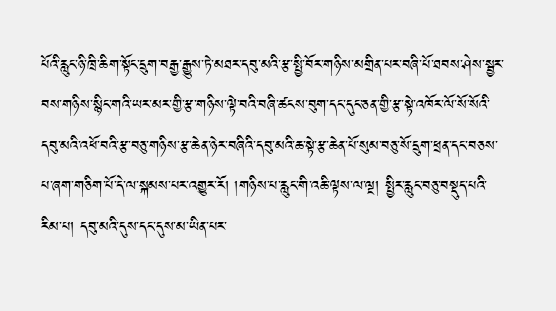པོའི་རླུང་ཉི་ཁྲི་ཆིག་སྟོང་དྲུག་བརྒྱ་རྒྱུས་ཏེ་མཐར་དབུ་མའི་རྩ་སྤྱི་བོར་གཉིས་མགྲིན་པར་བཞི་པོ་ཐབས་ཤེས་སྦྱར་བས་གཉིས་སྙིང་གའི་ཡར་མར་གྱི་རྩ་གཉིས་ལྟེ་བའི་བཞི་ཚངས་བུག་དང་དུང་ཅན་གྱི་རྩ་སྟེ་འཁོར་ལོ་སོ་སོའི་དབུ་མའི་འཕོ་བའི་རྩ་བཅུ་གཉིས་རྩ་ཆེན་ཉེར་བཞིའི་དབུ་མའི་ཆ་སྟེ་རྩ་ཆེན་པོ་སུམ་བཅུ་སོ་དྲུག་ཕྲན་དང་བཅས་པ་ཞག་གཅིག་པོ་དེ་ལ་སྐམས་པར་འགྱུར་རོ། །གཉིས་པ་རླུང་གི་འཆི་ལྟས་ལ་ལྔ། སྤྱིར་རླུང་བཅུ་བསྡུད་པའི་རིམ་པ། དབུ་མའི་དུས་དང་དུས་མ་ཡིན་པར་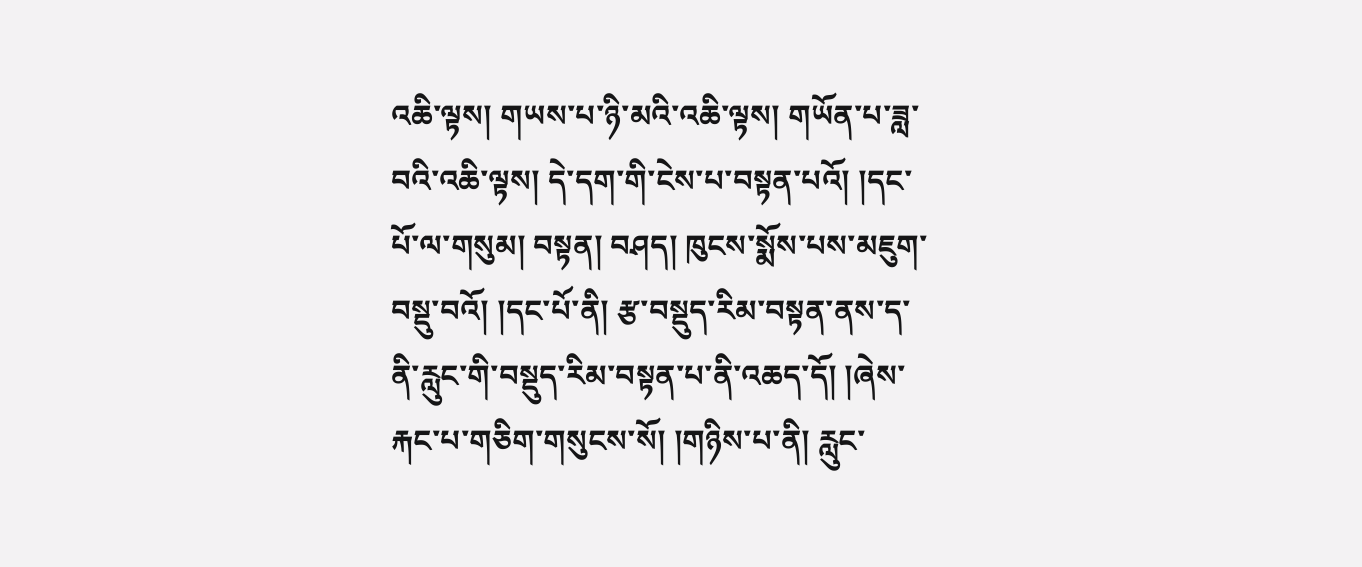འཆི་ལྟས། གཡས་པ་ཉི་མའི་འཆི་ལྟས། གཡོན་པ་ཟླ་བའི་འཆི་ལྟས། དེ་དག་གི་ངེས་པ་བསྟན་པའོ། །དང་པོ་ལ་གསུམ། བསྟན། བཤད། ཁུངས་སྨོས་པས་མཇུག་བསྡུ་བའོ། །དང་པོ་ནི། རྩ་བསྡུད་རིམ་བསྟན་ནས་ད་ནི་རླུང་གི་བསྡུད་རིམ་བསྟན་པ་ནི་འཆད་དོ། །ཞེས་རྐང་པ་གཅིག་གསུངས་སོ། །གཉིས་པ་ནི། རླུང་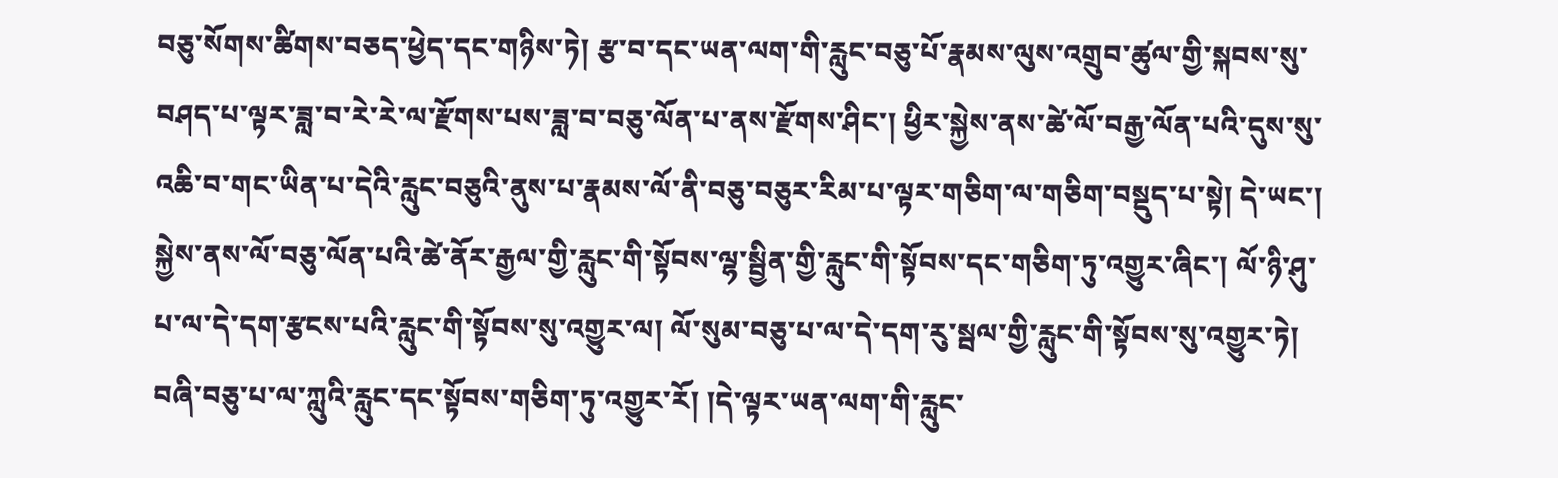བཅུ་སོགས་ཚིགས་བཅད་ཕྱེད་དང་གཉིས་ཏེ། རྩ་བ་དང་ཡན་ལག་གི་རླུང་བཅུ་པོ་རྣམས་ལུས་འགྲུབ་ཚུལ་གྱི་སྐབས་སུ་བཤད་པ་ལྟར་ཟླ་བ་རེ་རེ་ལ་རྫོགས་པས་ཟླ་བ་བཅུ་ལོན་པ་ནས་རྫོགས་ཤིང་། ཕྱིར་སྐྱེས་ནས་ཚེ་ལོ་བརྒྱ་ལོན་པའི་དུས་སུ་འཆི་བ་གང་ཡིན་པ་དེའི་རླུང་བཅུའི་ནུས་པ་རྣམས་ལོ་ནི་བཅུ་བཅུར་རིམ་པ་ལྟར་གཅིག་ལ་གཅིག་བསྡུད་པ་སྟེ། དེ་ཡང་། སྐྱེས་ནས་ལོ་བཅུ་ལོན་པའི་ཚེ་ནོར་རྒྱལ་གྱི་རླུང་གི་སྟོབས་ལྷ་སྦྱིན་གྱི་རླུང་གི་སྟོབས་དང་གཅིག་ཏུ་འགྱུར་ཞིང་། ལོ་ཉི་ཤུ་པ་ལ་དེ་དག་རྩངས་པའི་རླུང་གི་སྟོབས་སུ་འགྱུར་ལ། ལོ་སུམ་བཅུ་པ་ལ་དེ་དག་རུ་སྦལ་གྱི་རླུང་གི་སྟོབས་སུ་འགྱུར་ཏེ། བཞི་བཅུ་པ་ལ་ཀླུའི་རླུང་དང་སྟོབས་གཅིག་ཏུ་འགྱུར་རོ། །དེ་ལྟར་ཡན་ལག་གི་རླུང་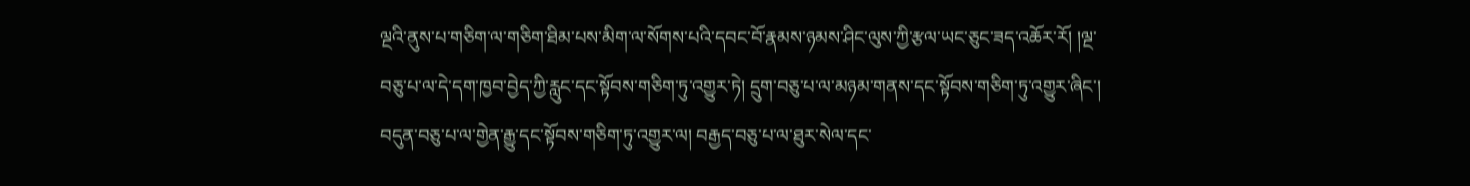ལྔའི་ནུས་པ་གཅིག་ལ་གཅིག་ཐིམ་པས་མིག་ལ་སོགས་པའི་དབང་བོ་རྣམས་ཉམས་ཤིང་ལུས་ཀྱི་རྩལ་ཡང་ཅུང་ཟད་འཆོར་རོ། །ལྔ་བཅུ་པ་ལ་དེ་དག་ཁྱབ་བྱེད་ཀྱི་རླུང་དང་སྟོབས་གཅིག་ཏུ་འགྱུར་ཏེ། དྲུག་བཅུ་པ་ལ་མཉམ་གནས་དང་སྟོབས་གཅིག་ཏུ་འགྱུར་ཞིང་། བདུན་བཅུ་པ་ལ་གྱེན་རྒྱུ་དང་སྟོབས་གཅིག་ཏུ་འགྱུར་ལ། བརྒྱད་བཅུ་པ་ལ་ཐུར་སེལ་དང་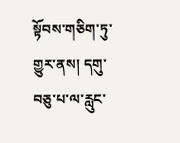སྟོབས་གཅིག་ཏུ་གྱུར་ནས། དགུ་བཅུ་པ་ལ་རླུང་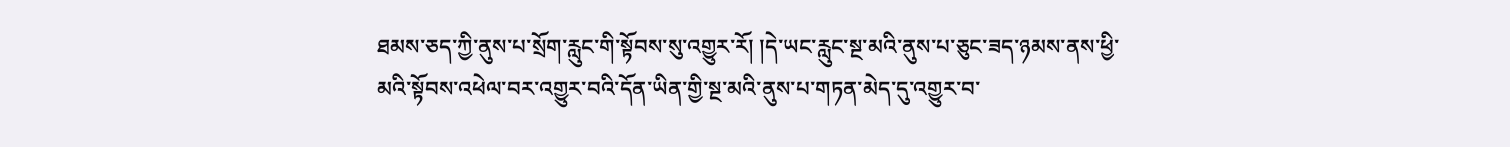ཐམས་ཅད་ཀྱི་ནུས་པ་སྲོག་རླུང་གི་སྟོབས་སུ་འགྱུར་རོ། །དེ་ཡང་རླུང་སྔ་མའི་ནུས་པ་ཅུང་ཟད་ཉམས་ནས་ཕྱི་མའི་སྟོབས་འཕེལ་བར་འགྱུར་བའི་དོན་ཡིན་གྱི་སྔ་མའི་ནུས་པ་གཏན་མེད་དུ་འགྱུར་བ་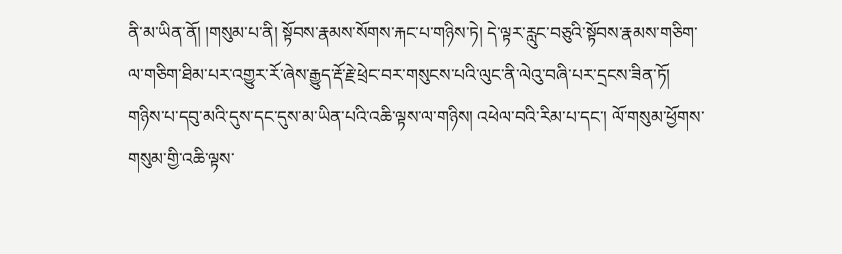ནི་མ་ཡིན་ནོ། །གསུམ་པ་ནི། སྟོབས་རྣམས་སོགས་རྐང་པ་གཉིས་ཏེ། དེ་ལྟར་རླུང་བཅུའི་སྟོབས་རྣམས་གཅིག་ལ་གཅིག་ཐིམ་པར་འགྱུར་རོ་ཞེས་རྒྱུད་རྡོ་རྗེ་ཕྲེང་བར་གསུངས་པའི་ལུང་ནི་ལེའུ་བཞི་པར་དྲངས་ཟིན་ཏོ། གཉིས་པ་དབུ་མའི་དུས་དང་དུས་མ་ཡིན་པའི་འཆི་ལྟས་ལ་གཉིས། འཕེལ་བའི་རིམ་པ་དང་། ལོ་གསུམ་ཕྱོགས་གསུམ་གྱི་འཆི་ལྟས་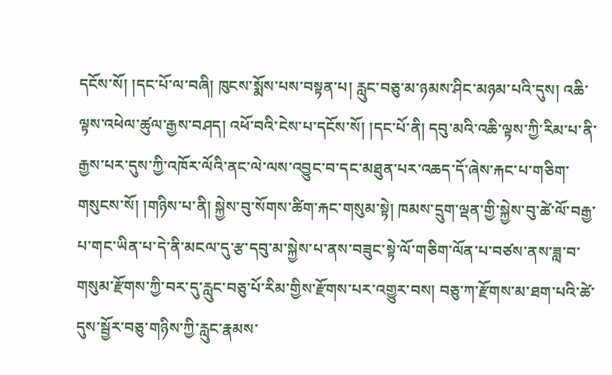དངོས་སོ། །དང་པོ་ལ་བཞི། ཁུངས་སྨོས་པས་བསྟན་པ། རླུང་བཅུ་མ་ཉམས་ཤིང་མཉམ་པའི་དུས། འཆི་ལྟས་འཕེལ་ཚུལ་རྒྱས་བཤད། འཕོ་བའི་ངེས་པ་དངོས་སོ། །དང་པོ་ནི། དབུ་མའི་འཆི་ལྟས་ཀྱི་རིམ་པ་ནི་རྒྱས་པར་དུས་ཀྱི་འཁོར་ལོའི་ནང་ལེ་ལས་འབྱུང་བ་དང་མཐུན་པར་འཆད་དོ་ཞེས་རྐང་པ་གཅིག་གསུངས་སོ། །གཉིས་པ་ནི། སྐྱེས་བུ་སོགས་ཚིག་རྐང་གསུམ་སྟེ། ཁམས་དྲུག་ལྡན་གྱི་སྐྱེས་བུ་ཚེ་ལོ་བརྒྱ་པ་གང་ཡིན་པ་དེ་ནི་མངལ་དུ་རྩ་དབུ་མ་སྐྱེས་པ་ནས་བཟུང་སྟེ་ལོ་གཅིག་ལོན་པ་བཙས་ནས་ཟླ་བ་གསུམ་རྫོགས་ཀྱི་བར་དུ་རླུང་བཅུ་པོ་རིམ་གྱིས་རྫོགས་པར་འགྱུར་བས། བཅུ་ཀ་རྫོགས་མ་ཐག་པའི་ཚེ་དུས་སྦྱོར་བཅུ་གཉིས་ཀྱི་རླུང་རྣམས་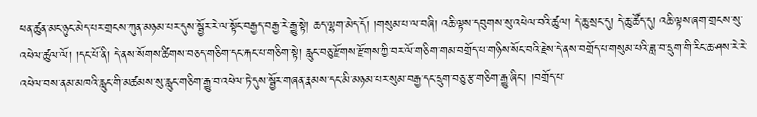ཕན་ཚུན་མང་ཉུང་མེད་པར་གྲངས་ཀུན་མཉམ་པར་དུས་སྦྱོར་རེ་ལ་སྟོང་བརྒྱད་བརྒྱ་རེ་རྒྱུ་སྟེ། ཆད་ལྷག་མེད་དོ། །གསུམ་པ་ལ་བཞི། འཆི་ལྟས་དབུགས་སུ་འཕེལ་བའི་ཚུལ། དེ་ཆུ་སྲང་དུ། དེ་ཆུ་ཚོད་དུ། འཆི་ལྟས་ཞག་གྲངས་སུ་འཕེལ་ཚུལ་ལོ། །དང་པོ་ནི། དེ་ནས་སོགས་ཚིགས་བཅད་གཅིག་དང་རྐང་པ་གཅིག་སྟེ། རླུང་བཅུ་རྫོགས་རྫོགས་ཀྱི་བར་ལོ་གཅིག་གམ་བགྲོད་པ་གཉིས་སོང་བའི་རྗེས་དེ་ནས་བགྲོད་པ་གསུམ་པའི་ཟླ་བ་དྲུག་གི་རིང་ཆ་ཤས་རེ་རེ་འཕེལ་བས་ནམ་མཁའི་རླུང་གི་མཚམས་སུ་རླུང་གཅིག་རྒྱུ་བ་འཕེལ་ཏེ་དུས་སྦྱོར་གཞན་རྣམས་དང་མི་མཉམ་པར་སུམ་བརྒྱ་དང་དྲུག་བཅུ་རྩ་གཅིག་རྒྱུ་ཞིང་། །བགྲོད་པ་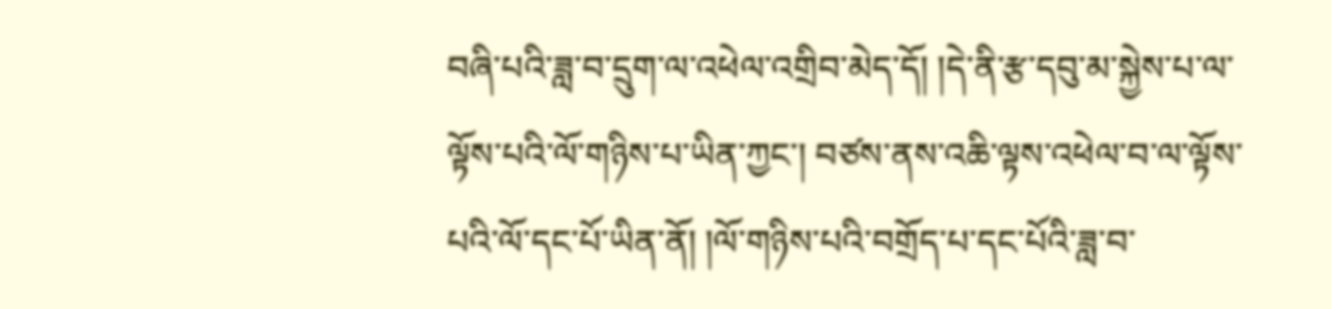བཞི་པའི་ཟླ་བ་དྲུག་ལ་འཕེལ་འགྲིབ་མེད་དོ། །དེ་ནི་རྩ་དབུ་མ་སྐྱེས་པ་ལ་ལྟོས་པའི་ལོ་གཉིས་པ་ཡིན་ཀྱང་། བཙས་ནས་འཆི་ལྟས་འཕེལ་བ་ལ་ལྟོས་པའི་ལོ་དང་པོ་ཡིན་ནོ། །ལོ་གཉིས་པའི་བགྲོད་པ་དང་པོའི་ཟླ་བ་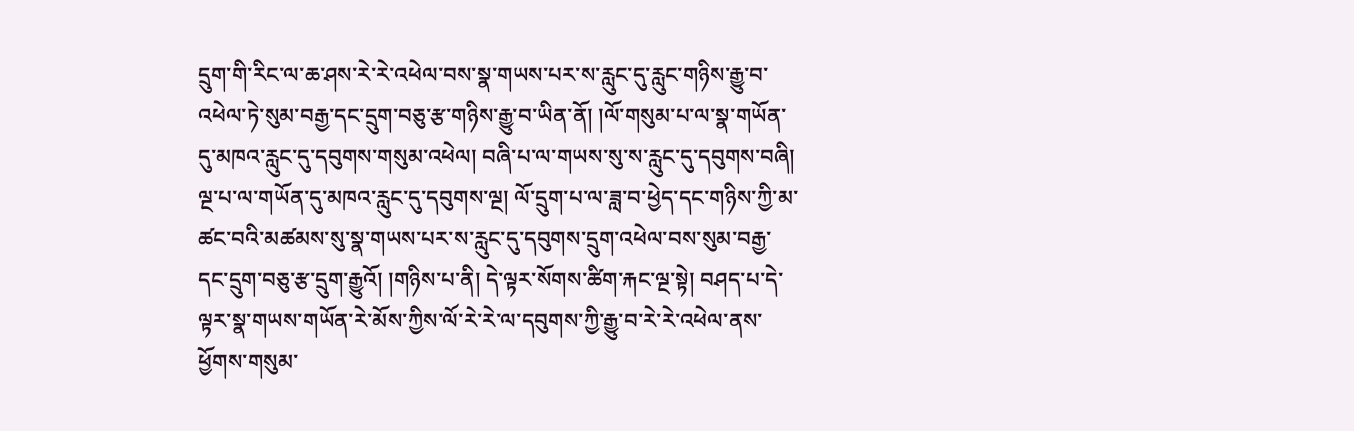དྲུག་གི་རིང་ལ་ཆ་ཤས་རེ་རེ་འཕེལ་བས་སྣ་གཡས་པར་ས་རླུང་དུ་རླུང་གཉིས་རྒྱུ་བ་འཕེལ་ཏེ་སུམ་བརྒྱ་དང་དྲུག་བཅུ་རྩ་གཉིས་རྒྱུ་བ་ཡིན་ནོ། །ལོ་གསུམ་པ་ལ་སྣ་གཡོན་དུ་མཁའ་རླུང་དུ་དབུགས་གསུམ་འཕེལ། བཞི་པ་ལ་གཡས་སུ་ས་རླུང་དུ་དབུགས་བཞི། ལྔ་པ་ལ་གཡོན་དུ་མཁའ་རླུང་དུ་དབུགས་ལྔ། ལོ་དྲུག་པ་ལ་ཟླ་བ་ཕྱེད་དང་གཉིས་ཀྱི་མ་ཚང་བའི་མཚམས་སུ་སྣ་གཡས་པར་ས་རླུང་དུ་དབུགས་དྲུག་འཕེལ་བས་སུམ་བརྒྱ་དང་དྲུག་བཅུ་རྩ་དྲུག་རྒྱུའོ། །གཉིས་པ་ནི། དེ་ལྟར་སོགས་ཚིག་རྐང་ལྔ་སྟེ། བཤད་པ་དེ་ལྟར་སྣ་གཡས་གཡོན་རེ་མོས་ཀྱིས་ལོ་རེ་རེ་ལ་དབུགས་ཀྱི་རྒྱུ་བ་རེ་རེ་འཕེལ་ནས་ཕྱོགས་གསུམ་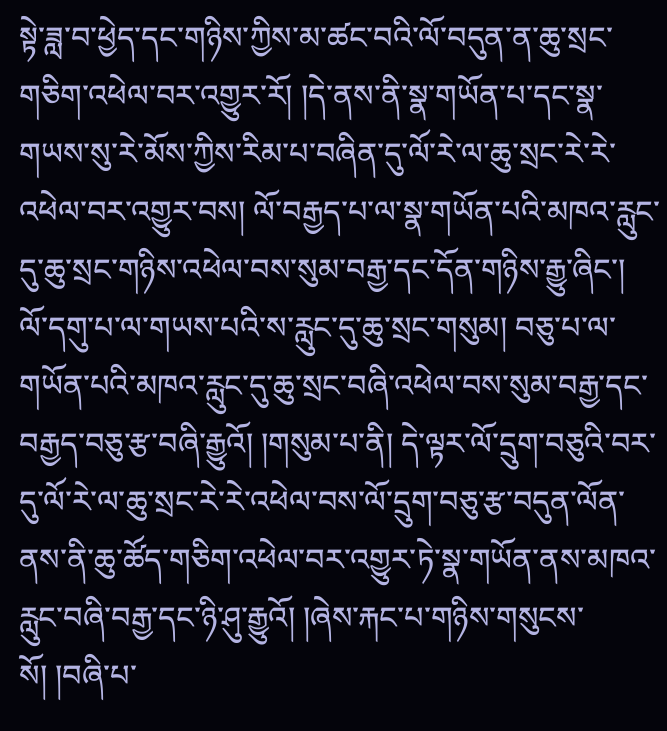སྟེ་ཟླ་བ་ཕྱེད་དང་གཉིས་ཀྱིས་མ་ཚང་བའི་ལོ་བདུན་ན་ཆུ་སྲང་གཅིག་འཕེལ་བར་འགྱུར་རོ། །དེ་ནས་ནི་སྣ་གཡོན་པ་དང་སྣ་གཡས་སུ་རེ་མོས་ཀྱིས་རིམ་པ་བཞིན་དུ་ལོ་རེ་ལ་ཆུ་སྲང་རེ་རེ་འཕེལ་བར་འགྱུར་བས། ལོ་བརྒྱད་པ་ལ་སྣ་གཡོན་པའི་མཁའ་རླུང་དུ་ཆུ་སྲང་གཉིས་འཕེལ་བས་སུམ་བརྒྱ་དང་དོན་གཉིས་རྒྱུ་ཞིང་། ལོ་དགུ་པ་ལ་གཡས་པའི་ས་རླུང་དུ་ཆུ་སྲང་གསུམ། བཅུ་པ་ལ་གཡོན་པའི་མཁའ་རླུང་དུ་ཆུ་སྲང་བཞི་འཕེལ་བས་སུམ་བརྒྱ་དང་བརྒྱད་བཅུ་རྩ་བཞི་རྒྱུའོ། །གསུམ་པ་ནི། དེ་ལྟར་ལོ་དྲུག་བཅུའི་བར་དུ་ལོ་རེ་ལ་ཆུ་སྲང་རེ་རེ་འཕེལ་བས་ལོ་དྲུག་བཅུ་རྩ་བདུན་ལོན་ནས་ནི་ཆུ་ཚོད་གཅིག་འཕེལ་བར་འགྱུར་ཏེ་སྣ་གཡོན་ནས་མཁའ་རླུང་བཞི་བརྒྱ་དང་ཉི་ཤུ་རྒྱུའོ། །ཞེས་རྐང་པ་གཉིས་གསུངས་སོ། །བཞི་པ་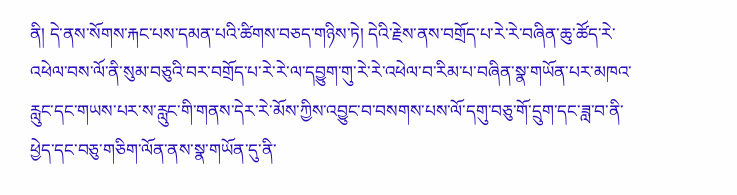ནི། དེ་ནས་སོགས་རྐང་པས་དམན་པའི་ཚིགས་བཅད་གཉིས་ཏེ། དེའི་རྗེས་ནས་བགྲོད་པ་རེ་རེ་བཞིན་ཆུ་ཚོད་རེ་འཕེལ་བས་ལོ་ནི་སུམ་བཅུའི་བར་བགྲོད་པ་རེ་རེ་ལ་དབྱུག་གུ་རེ་རེ་འཕེལ་བ་རིམ་པ་བཞིན་སྣ་གཡོན་པར་མཁའ་རླུང་དང་གཡས་པར་ས་རླུང་གི་གནས་དེར་རེ་མོས་ཀྱིས་འབྱུང་བ་བསགས་པས་ལོ་དགུ་བཅུ་གོ་དྲུག་དང་ཟླ་བ་ནི་ཕྱེད་དང་བཅུ་གཅིག་ལོན་ནས་སྣ་གཡོན་དུ་ནི་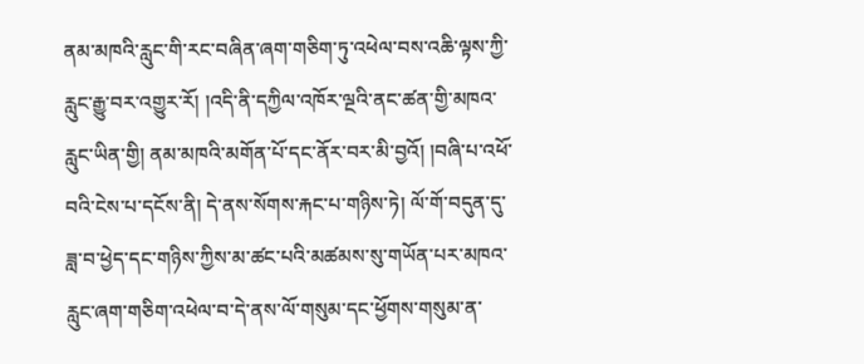ནམ་མཁའི་རླུང་གི་རང་བཞིན་ཞག་གཅིག་ཏུ་འཕེལ་བས་འཆི་ལྟས་ཀྱི་རླུང་རྒྱུ་བར་འགྱུར་རོ། །འདི་ནི་དཀྱིལ་འཁོར་ལྔའི་ནང་ཚན་གྱི་མཁའ་རླུང་ཡིན་གྱི། ནམ་མཁའི་མགོན་པོ་དང་ནོར་བར་མི་བྱའོ། །བཞི་པ་འཕོ་བའི་ངེས་པ་དངོས་ནི། དེ་ནས་སོགས་རྐང་པ་གཉིས་ཏེ། ལོ་གོ་བདུན་དུ་ཟླ་བ་ཕྱེད་དང་གཉིས་ཀྱིས་མ་ཚང་པའི་མཚམས་སུ་གཡོན་པར་མཁའ་རླུང་ཞག་གཅིག་འཕེལ་བ་དེ་ནས་ལོ་གསུམ་དང་ཕྱོགས་གསུམ་ན་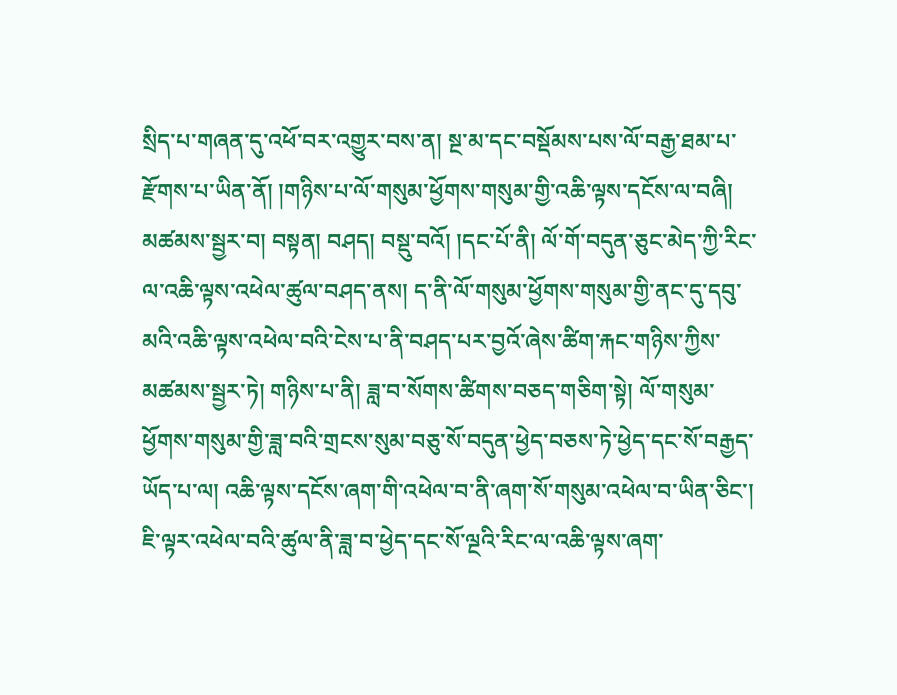སྲིད་པ་གཞན་དུ་འཕོ་བར་འགྱུར་བས་ན། སྔ་མ་དང་བསྡོམས་པས་ལོ་བརྒྱ་ཐམ་པ་རྫོགས་པ་ཡིན་ནོ། །གཉིས་པ་ལོ་གསུམ་ཕྱོགས་གསུམ་གྱི་འཆི་ལྟས་དངོས་ལ་བཞི། མཚམས་སྦྱར་བ། བསྟན། བཤད། བསྡུ་བའོ། །དང་པོ་ནི། ལོ་གོ་བདུན་ཅུང་མེད་ཀྱི་རིང་ལ་འཆི་ལྟས་འཕེལ་ཚུལ་བཤད་ནས། ད་ནི་ལོ་གསུམ་ཕྱོགས་གསུམ་གྱི་ནང་དུ་དབུ་མའི་འཆི་ལྟས་འཕེལ་བའི་ངེས་པ་ནི་བཤད་པར་བྱའོ་ཞེས་ཚིག་རྐང་གཉིས་ཀྱིས་མཚམས་སྦྱར་ཏེ། གཉིས་པ་ནི། ཟླ་བ་སོགས་ཚིགས་བཅད་གཅིག་སྟེ། ལོ་གསུམ་ཕྱོགས་གསུམ་གྱི་ཟླ་བའི་གྲངས་སུམ་བཅུ་སོ་བདུན་ཕྱེད་བཅས་ཏེ་ཕྱེད་དང་སོ་བརྒྱད་ཡོད་པ་ལ། འཆི་ལྟས་དངོས་ཞག་གི་འཕེལ་བ་ནི་ཞག་སོ་གསུམ་འཕེལ་བ་ཡིན་ཅིང་། ཇི་ལྟར་འཕེལ་བའི་ཚུལ་ནི་ཟླ་བ་ཕྱེད་དང་སོ་ལྔའི་རིང་ལ་འཆི་ལྟས་ཞག་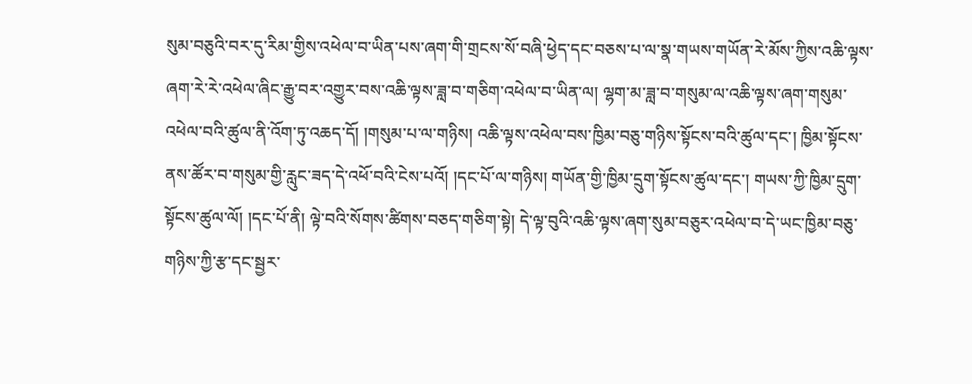སུམ་བཅུའི་བར་དུ་རིམ་གྱིས་འཕེལ་བ་ཡིན་པས་ཞག་གི་གྲངས་སོ་བཞི་ཕྱེད་དང་བཅས་པ་ལ་སྣ་གཡས་གཡོན་རེ་མོས་ཀྱིས་འཆི་ལྟས་ཞག་རེ་རེ་འཕེལ་ཞིང་རྒྱུ་བར་འགྱུར་བས་འཆི་ལྟས་ཟླ་བ་གཅིག་འཕེལ་བ་ཡིན་ལ། ལྷག་མ་ཟླ་བ་གསུམ་ལ་འཆི་ལྟས་ཞག་གསུམ་འཕེལ་བའི་ཚུལ་ནི་འོག་ཏུ་འཆད་དོ། །གསུམ་པ་ལ་གཉིས། འཆི་ལྟས་འཕེལ་བས་ཁྱིམ་བཅུ་གཉིས་སྟོངས་བའི་ཚུལ་དང་། ཁྱིམ་སྟོངས་ནས་ཚོར་བ་གསུམ་གྱི་རླུང་ཟད་དེ་འཕོ་བའི་ངེས་པའོ། །དང་པོ་ལ་གཉིས། གཡོན་གྱི་ཁྱིམ་དྲུག་སྟོངས་ཚུལ་དང་། གཡས་ཀྱི་ཁྱིམ་དྲུག་སྟོངས་ཚུལ་ལོ། །དང་པོ་ནི། ལྟེ་བའི་སོགས་ཚིགས་བཅད་གཅིག་སྟེ། དེ་ལྟ་བུའི་འཆི་ལྟས་ཞག་སུམ་བཅུར་འཕེལ་བ་དེ་ཡང་ཁྱིམ་བཅུ་གཉིས་ཀྱི་རྩ་དང་སྦྱར་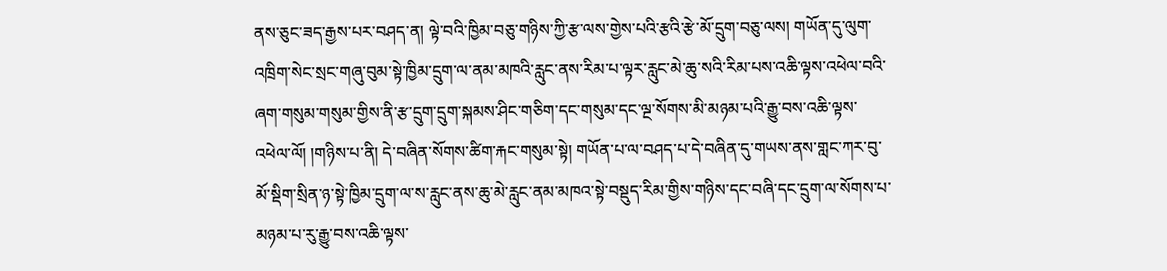ནས་ཅུང་ཟད་རྒྱས་པར་བཤད་ན། ལྟེ་བའི་ཁྱིམ་བཅུ་གཉིས་ཀྱི་རྩ་ལས་གྱེས་པའི་རྩའི་རྩེ་མོ་དྲུག་བཅུ་ལས། གཡོན་དུ་ལུག་འཁྲིག་སེང་སྲང་གཞུ་བུམ་སྟེ་ཁྱིམ་དྲུག་ལ་ནམ་མཁའི་རླུང་ནས་རིམ་པ་ལྟར་རླུང་མེ་ཆུ་སའི་རིམ་པས་འཆི་ལྟས་འཕེལ་བའི་ཞག་གསུམ་གསུམ་གྱིས་ནི་རྩ་དྲུག་དྲུག་སྐམས་ཤིང་གཅིག་དང་གསུམ་དང་ལྔ་སོགས་མི་མཉམ་པའི་རྒྱུ་བས་འཆི་ལྟས་འཕེལ་ལོ། །གཉིས་པ་ནི། དེ་བཞིན་སོགས་ཚིག་རྐང་གསུམ་སྟེ། གཡོན་པ་ལ་བཤད་པ་དེ་བཞིན་དུ་གཡས་ནས་གླང་ཀར་བུ་མོ་སྡིག་སྲིན་ཉ་སྟེ་ཁྱིམ་དྲུག་ལ་ས་རླུང་ནས་ཆུ་མེ་རླུང་ནམ་མཁའ་སྟེ་བསྡུད་རིམ་གྱིས་གཉིས་དང་བཞི་དང་དྲུག་ལ་སོགས་པ་མཉམ་པ་རུ་རྒྱུ་བས་འཆི་ལྟས་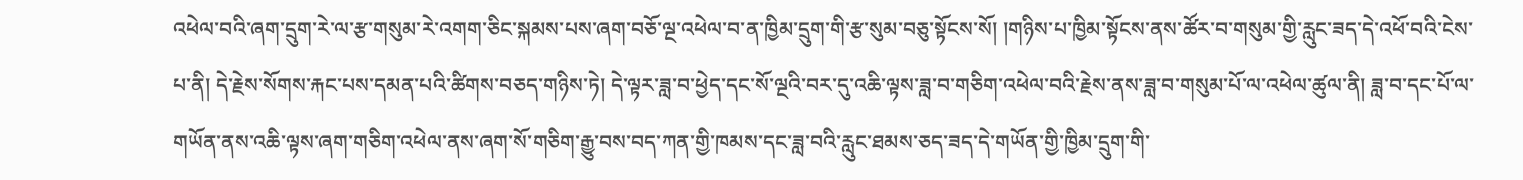འཕེལ་བའི་ཞག་དྲུག་རེ་ལ་རྩ་གསུམ་རེ་འགག་ཅིང་སྐམས་པས་ཞག་བཅོ་ལྔ་འཕེལ་བ་ན་ཁྱིམ་དྲུག་གི་རྩ་སུམ་བཅུ་སྟོངས་སོ། །གཉིས་པ་ཁྱིམ་སྟོངས་ནས་ཚོར་བ་གསུམ་གྱི་རླུང་ཟད་དེ་འཕོ་བའི་ངེས་པ་ནི། དེ་རྗེས་སོགས་རྐང་པས་དམན་པའི་ཚིགས་བཅད་གཉིས་ཏེ། དེ་ལྟར་ཟླ་བ་ཕྱེད་དང་སོ་ལྔའི་བར་དུ་འཆི་ལྟས་ཟླ་བ་གཅིག་འཕེལ་བའི་རྗེས་ནས་ཟླ་བ་གསུམ་པོ་ལ་འཕེལ་ཚུལ་ནི། ཟླ་བ་དང་པོ་ལ་གཡོན་ནས་འཆི་ལྟས་ཞག་གཅིག་འཕེལ་ནས་ཞག་སོ་གཅིག་རྒྱུ་བས་བད་ཀན་གྱི་ཁམས་དང་ཟླ་བའི་རླུང་ཐམས་ཅད་ཟད་དེ་གཡོན་གྱི་ཁྱིམ་དྲུག་གི་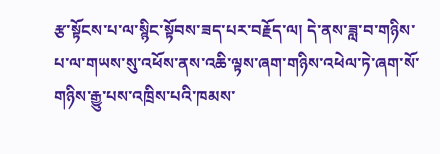རྩ་སྟོངས་པ་ལ་སྙིང་སྟོབས་ཟད་པར་བརྗོད་ལ། དེ་ནས་ཟླ་བ་གཉིས་པ་ལ་གཡས་སུ་འཕོས་ནས་འཆི་ལྟས་ཞག་གཉིས་འཕེལ་ཏེ་ཞག་སོ་གཉིས་རྒྱུ་པས་འཁྲིས་པའི་ཁམས་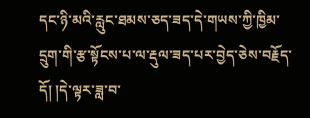དང་ཉི་མའི་རླུང་ཐམས་ཅད་ཟད་དེ་གཡས་ཀྱི་ཁྱིམ་དྲུག་གི་རྩ་སྟོངས་པ་ལ་རྡུལ་ཟད་པར་བྱེད་ཅེས་བརྗོད་དོ། །དེ་ལྟར་ཟླ་བ་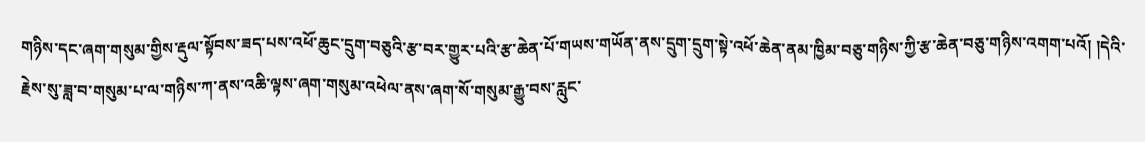གཉིས་དང་ཞག་གསུམ་གྱིས་རྡུལ་སྟོབས་ཟད་པས་འཕོ་ཆུང་དྲུག་བཅུའི་རྩ་བར་གྱུར་པའི་རྩ་ཆེན་པོ་གཡས་གཡོན་ནས་དྲུག་དྲུག་སྟེ་འཕོ་ཆེན་ནམ་ཁྱིམ་བཅུ་གཉིས་ཀྱི་རྩ་ཆེན་བཅུ་གཉིས་འགག་པའོ། །དེའི་རྗེས་སུ་ཟླ་བ་གསུམ་པ་ལ་གཉིས་ཀ་ནས་འཆི་ལྟས་ཞག་གསུམ་འཕེལ་ནས་ཞག་སོ་གསུམ་རྒྱུ་བས་རླུང་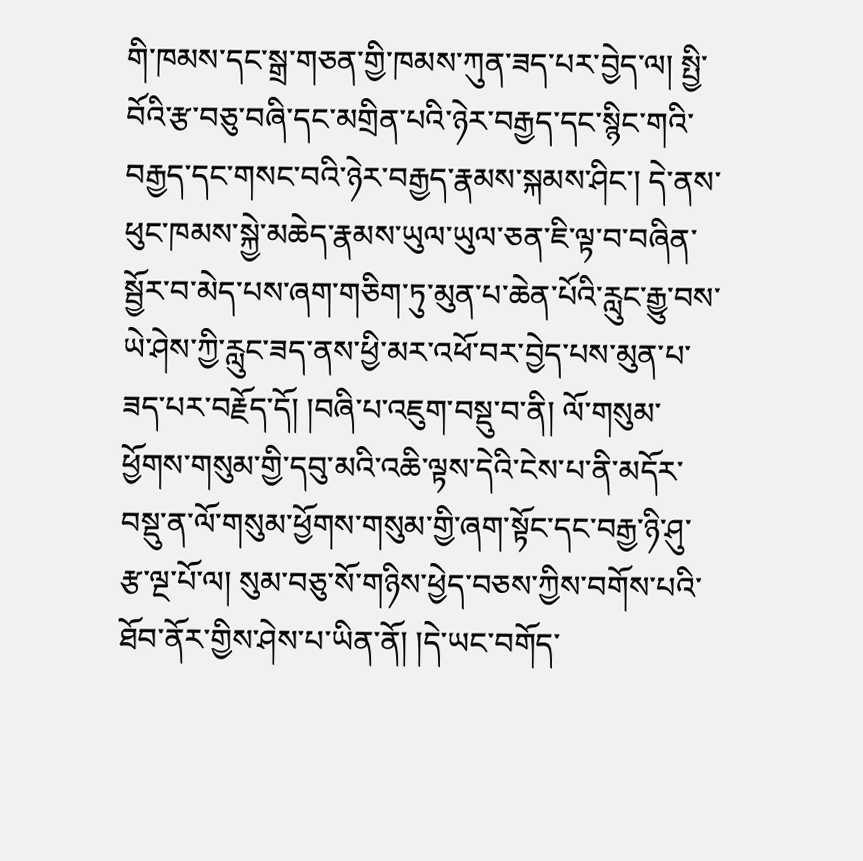གི་ཁམས་དང་སྒྲ་གཅན་གྱི་ཁམས་ཀུན་ཟད་པར་བྱེད་ལ། སྤྱི་བོའི་རྩ་བཅུ་བཞི་དང་མགྲིན་པའི་ཉེར་བརྒྱད་དང་སྙིང་གའི་བརྒྱད་དང་གསང་བའི་ཉེར་བརྒྱད་རྣམས་སྐམས་ཤིང་། དེ་ནས་ཕུང་ཁམས་སྐྱེ་མཆེད་རྣམས་ཡུལ་ཡུལ་ཅན་ཇི་ལྟ་བ་བཞིན་སྦྱོར་བ་མེད་པས་ཞག་གཅིག་ཏུ་མུན་པ་ཆེན་པོའི་རླུང་རྒྱུ་བས་ཡེ་ཤེས་ཀྱི་རླུང་ཟད་ནས་ཕྱི་མར་འཕོ་བར་བྱེད་པས་མུན་པ་ཟད་པར་བརྗོད་དོ། །བཞི་པ་འཇུག་བསྡུ་བ་ནི། ལོ་གསུམ་ཕྱོགས་གསུམ་གྱི་དབུ་མའི་འཆི་ལྟས་དེའི་ངེས་པ་ནི་མདོར་བསྡུ་ན་ལོ་གསུམ་ཕྱོགས་གསུམ་གྱི་ཞག་སྟོང་དང་བརྒྱ་ཉི་ཤུ་རྩ་ལྔ་པོ་ལ། སུམ་བཅུ་སོ་གཉིས་ཕྱེད་བཅས་ཀྱིས་བགོས་པའི་ཐོབ་ནོར་གྱིས་ཤེས་པ་ཡིན་ནོ། །དེ་ཡང་བགོད་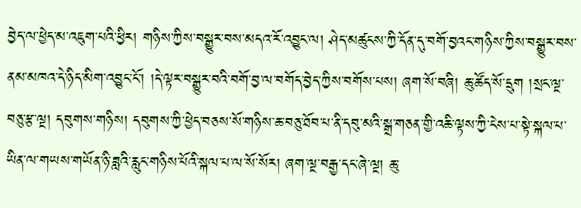བྱེད་ལ་ཕྱེད་མ་འཇུག་པའི་ཕྱིར། གཉིས་ཀྱིས་བསྒྱུར་བས་མདའ་རོ་འབྱུང་ལ། ཤེད་མཚུངས་ཀྱི་དོན་དུ་བགོ་བྱའང་གཉིས་ཀྱིས་བསྒྱུར་བས་ནམ་མཁའ་དེ་ཉིད་མིག་འབྱུང་ངོ་། །དེ་ལྟར་བསྒྱུར་བའི་བགོ་བྱ་ལ་བགོད་བྱེད་ཀྱིས་བགོས་པས། ཞག་སོ་བཞི། ཆུ་ཚོད་སོ་དྲུག །སྲང་ལྔ་བཅུ་རྩ་ལྔ། དབུགས་གཉིས། དབུགས་ཀྱི་ཕྱེད་བཅས་སོ་གཉིས་ཆ་བཅུ་ཐོབ་པ་ནི་དབུ་མའི་སྒྲ་གཅན་གྱི་འཆི་ལྟས་ཀྱི་ངེས་པ་སྟེ་སྐལ་པ་ཡིན་ལ་གཡས་གཡོན་ཉི་ཟླའི་རླུང་གཉིས་པོའི་སྐལ་པ་ལ་སོ་སོར། ཞག་ལྔ་བརྒྱ་དང་ཞེ་ལྔ། ཆུ་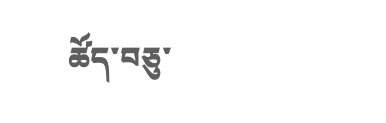ཚོད་བཅུ་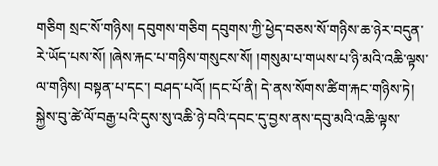གཅིག སྲང་སོ་གཉིས། དབུགས་གཅིག དབུགས་ཀྱི་ཕྱེད་བཅས་སོ་གཉིས་ཆ་ཉེར་བདུན་རེ་ཡོད་པས་སོ། །ཞེས་རྐང་པ་གཉིས་གསུངས་སོ། །གསུམ་པ་གཡས་པ་ཉི་མའི་འཆི་ལྟས་ལ་གཉིས། བསྟན་པ་དང་། བཤད་པའོ། །དང་པོ་ནི། དེ་ནས་སོགས་ཚིག་རྐང་གཉིས་ཏེ། སྐྱེས་བུ་ཚེ་ལོ་བརྒྱ་པའི་དུས་སུ་འཆི་ཉེ་བའི་དབང་དུ་བྱས་ནས་དབུ་མའི་འཆི་ལྟས་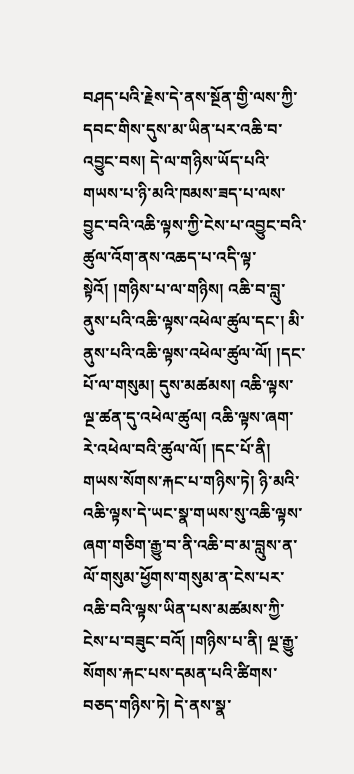བཤད་པའི་རྗེས་དེ་ནས་སྔོན་གྱི་ལས་ཀྱི་དབང་གིས་དུས་མ་ཡིན་པར་འཆི་བ་འབྱུང་བས། དེ་ལ་གཉིས་ཡོད་པའི་གཡས་པ་ཉི་མའི་ཁམས་ཟད་པ་ལས་བྱུང་བའི་འཆི་ལྟས་ཀྱི་ངེས་པ་འབྱུང་བའི་ཚུལ་འོག་ནས་འཆད་པ་འདི་ལྟ་སྟེའོ། །གཉིས་པ་ལ་གཉིས། འཆི་བ་བླུ་ནུས་པའི་འཆི་ལྟས་འཕེལ་ཚུལ་དང་། མི་ནུས་པའི་འཆི་ལྟས་འཕེལ་ཚུལ་ལོ། །དང་པོ་ལ་གསུམ། དུས་མཚམས། འཆི་ལྟས་ལྔ་ཚན་དུ་འཕེལ་ཚུལ། འཆི་ལྟས་ཞག་རེ་འཕེལ་བའི་ཚུལ་ལོ། །དང་པོ་ནི། གཡས་སོགས་རྐང་པ་གཉིས་ཏེ། ཉི་མའི་འཆི་ལྟས་དེ་ཡང་སྣ་གཡས་སུ་འཆི་ལྟས་ཞག་གཅིག་རྒྱུ་བ་ནི་འཆི་བ་མ་བླུས་ན་ལོ་གསུམ་ཕྱོགས་གསུམ་ན་ངེས་པར་འཆི་བའི་ལྟས་ཡིན་པས་མཚམས་ཀྱི་ངེས་པ་བཟུང་བའོ། །གཉིས་པ་ནི། ལྔ་རྒྱུ་སོགས་རྐང་པས་དམན་པའི་ཚིགས་བཅད་གཉིས་ཏེ། དེ་ནས་སྣ་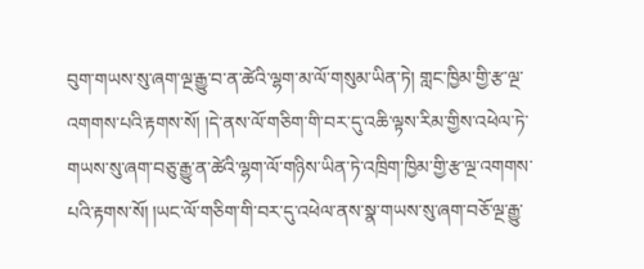བུག་གཡས་སུ་ཞག་ལྔ་རྒྱུ་བ་ན་ཚེའི་ལྷག་མ་ལོ་གསུམ་ཡིན་ཏེ། གླང་ཁྱིམ་གྱི་རྩ་ལྔ་འགགས་པའི་རྟགས་སོ། །དེ་ནས་ལོ་གཅིག་གི་བར་དུ་འཆི་ལྟས་རིམ་གྱིས་འཕེལ་ཏེ་གཡས་སུ་ཞག་བཅུ་རྒྱུ་ན་ཚེའི་ལྷག་ལོ་གཉིས་ཡིན་ཏེ་འཁྲིག་ཁྱིམ་གྱི་རྩ་ལྔ་འགགས་པའི་རྟགས་སོ། །ཡང་ལོ་གཅིག་གི་བར་དུ་འཕེལ་ནས་སྣ་གཡས་སུ་ཞག་བཅོ་ལྔ་རྒྱུ་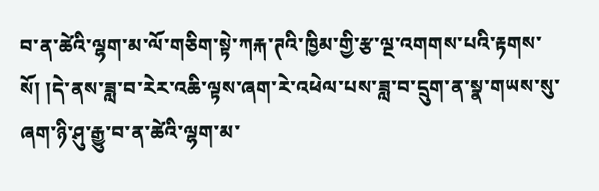བ་ན་ཚེའི་ལྷག་མ་ལོ་གཅིག་སྟེ་ཀརྐ་ཊའི་ཁྱིམ་གྱི་རྩ་ལྔ་འགགས་པའི་རྟགས་སོ། །དེ་ནས་ཟླ་བ་རེར་འཆི་ལྟས་ཞག་རེ་འཕེལ་པས་ཟླ་བ་དྲུག་ན་སྣ་གཡས་སུ་ཞག་ཉི་ཤུ་རྒྱུ་བ་ན་ཚེའི་ལྷག་མ་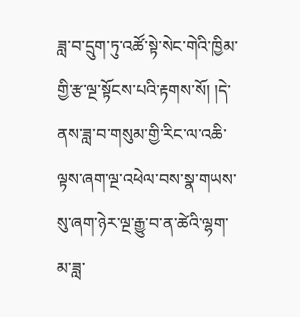ཟླ་བ་དྲུག་ཏུ་འཚོ་སྟེ་སེང་གེའི་ཁྱིམ་གྱི་རྩ་ལྔ་སྟོངས་པའི་རྟགས་སོ། །དེ་ནས་ཟླ་བ་གསུམ་གྱི་རིང་ལ་འཆི་ལྟས་ཞག་ལྔ་འཕེལ་བས་སྣ་གཡས་སུ་ཞག་ཉེར་ལྔ་རྒྱུ་བ་ན་ཚེའི་ལྷག་མ་ཟླ་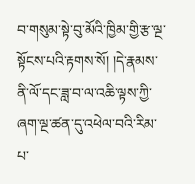བ་གསུམ་སྟེ་བུ་མོའི་ཁྱིམ་གྱི་རྩ་ལྔ་སྟོངས་པའི་རྟགས་སོ། །དེ་རྣམས་ནི་ལོ་དང་ཟླ་བ་ལ་འཆི་ལྟས་ཀྱི་ཞག་ལྔ་ཚན་དུ་འཕེལ་བའི་རིམ་པ་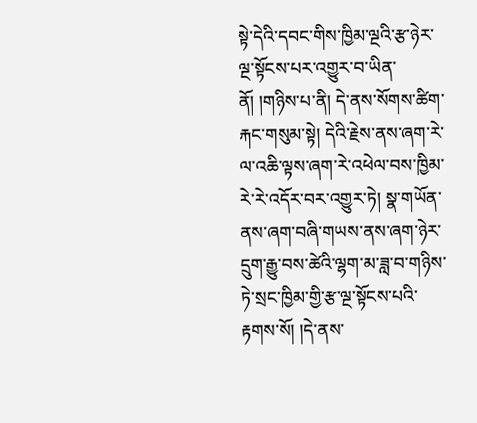སྟེ་དེའི་དབང་གིས་ཁྱིམ་ལྔའི་རྩ་ཉེར་ལྔ་སྟོངས་པར་འགྱུར་བ་ཡིན་ནོ། །གཉིས་པ་ནི། དེ་ནས་སོགས་ཚིག་རྐང་གསུམ་སྟེ། དེའི་རྗེས་ནས་ཞག་རེ་ལ་འཆི་ལྟས་ཞག་རེ་འཕེལ་བས་ཁྱིམ་རེ་རེ་འདོར་བར་འགྱུར་ཏེ། སྣ་གཡོན་ནས་ཞག་བཞི་གཡས་ནས་ཞག་ཉེར་དྲུག་རྒྱུ་བས་ཚེའི་ལྷག་མ་ཟླ་བ་གཉིས་ཏེ་སྲང་ཁྱིམ་གྱི་རྩ་ལྔ་སྟོངས་པའི་རྟགས་སོ། །དེ་ནས་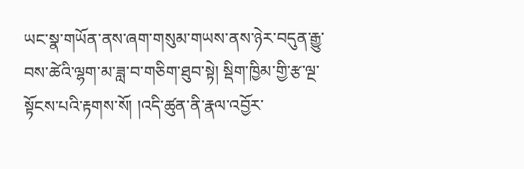ཡང་སྣ་གཡོན་ནས་ཞག་གསུམ་གཡས་ནས་ཉེར་བདུན་རྒྱུ་བས་ཚེའི་ལྷག་མ་ཟླ་བ་གཅིག་ཐུབ་སྟེ། སྡིག་ཁྱིམ་གྱི་རྩ་ལྔ་སྟོངས་པའི་རྟགས་སོ། །འདི་ཚུན་ནི་རྣལ་འབྱོར་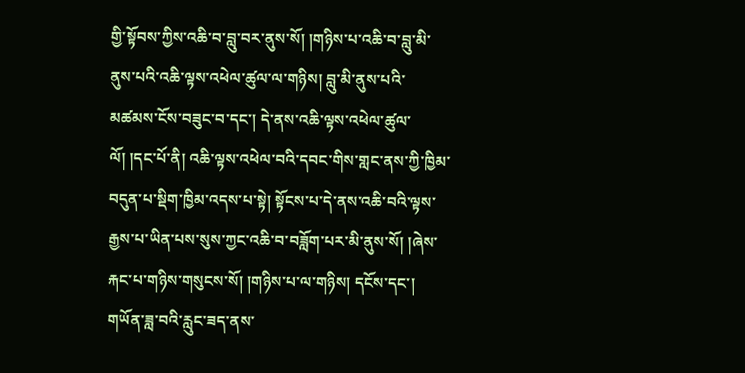གྱི་སྟོབས་ཀྱིས་འཆི་བ་བླུ་བར་ནུས་སོ། །གཉིས་པ་འཆི་བ་བླུ་མི་ནུས་པའི་འཆི་ལྟས་འཕེལ་ཚུལ་ལ་གཉིས། བླུ་མི་ནུས་པའི་མཚམས་ངོས་བཟུང་བ་དང་། དེ་ནས་འཆི་ལྟས་འཕེལ་ཚུལ་ལོ། །དང་པོ་ནི། འཆི་ལྟས་འཕེལ་བའི་དབང་གིས་གླང་ནས་ཀྱི་ཁྱིམ་བདུན་པ་སྡིག་ཁྱིམ་འདས་པ་སྟེ། སྟོངས་པ་དེ་ནས་འཆི་བའི་ལྟས་རྒྱས་པ་ཡིན་པས་སུས་ཀྱང་འཆི་བ་བཟློག་པར་མི་ནུས་སོ། །ཞེས་རྐང་པ་གཉིས་གསུངས་སོ། །གཉིས་པ་ལ་གཉིས། དངོས་དང་། གཡོན་ཟླ་བའི་རླུང་ཟད་ནས་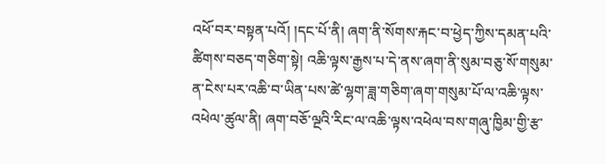འཕོ་བར་བསྟན་པའོ། །དང་པོ་ནི། ཞག་ནི་སོགས་རྐང་བ་ཕྱེད་ཀྱིས་དམན་པའི་ཚིགས་བཅད་གཅིག་སྟེ། འཆི་ལྟས་རྒྱས་པ་དེ་ནས་ཞག་ནི་སུམ་བཅུ་སོ་གསུམ་ན་ངེས་པར་འཆི་བ་ཡིན་པས་ཚེ་ལྷག་ཟླ་གཅིག་ཞག་གསུམ་པོ་ལ་འཆི་ལྟས་འཕེལ་ཚུལ་ནི། ཞག་བཅོ་ལྔའི་རིང་ལ་འཆི་ལྟས་འཕེལ་བས་གཞུ་ཁྱིམ་གྱི་རྩ་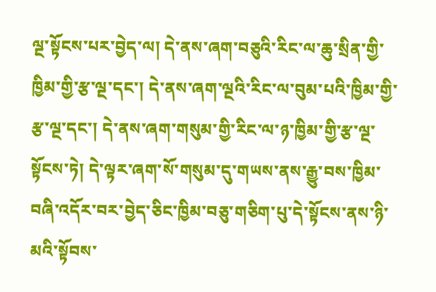ལྔ་སྟོངས་པར་བྱེད་ལ། དེ་ནས་ཞག་བཅུའི་རིང་ལ་ཆུ་སྲིན་གྱི་ཁྱིམ་གྱི་རྩ་ལྔ་དང་། དེ་ནས་ཞག་ལྔའི་རིང་ལ་བུམ་པའི་ཁྱིམ་གྱི་རྩ་ལྔ་དང་། དེ་ནས་ཞག་གསུམ་གྱི་རིང་ལ་ཉ་ཁྱིམ་གྱི་རྩ་ལྔ་སྟོངས་ཏེ། དེ་ལྟར་ཞག་སོ་གསུམ་དུ་གཡས་ནས་རྒྱུ་བས་ཁྱིམ་བཞི་འདོར་བར་བྱེད་ཅིང་ཁྱིམ་བཅུ་གཅིག་པུ་དེ་སྟོངས་ནས་ཉི་མའི་སྟོབས་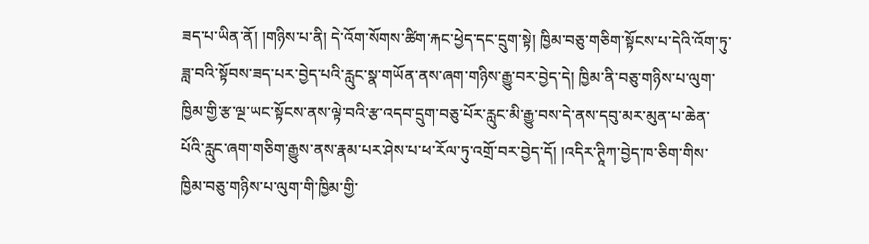ཟད་པ་ཡིན་ནོ། །གཉིས་པ་ནི། དེ་འོག་སོགས་ཚིག་རྐང་ཕྱེད་དང་དྲུག་སྟེ། ཁྱིམ་བཅུ་གཅིག་སྟོངས་པ་དེའི་འོག་ཏུ་ཟླ་བའི་སྟོབས་ཟད་པར་བྱེད་པའི་རླུང་སྣ་གཡོན་ནས་ཞག་གཉིས་རྒྱུ་བར་བྱེད་དེ། ཁྱིམ་ནི་བཅུ་གཉིས་པ་ལུག་ཁྱིམ་གྱི་རྩ་ལྔ་ཡང་སྟོངས་ནས་ལྟེ་བའི་རྩ་འདབ་དྲུག་བཅུ་པོར་རླུང་མི་རྒྱུ་བས་དེ་ནས་དབུ་མར་མུན་པ་ཆེན་པོའི་རླུང་ཞག་གཅིག་རྒྱུས་ནས་རྣམ་པར་ཤེས་པ་ཕ་རོལ་ཏུ་འགྲོ་བར་བྱེད་དོ། །འདིར་ཊཱིཀ་བྱེད་ཁ་ཅིག་གིས་ཁྱིམ་བཅུ་གཉིས་པ་ལུག་གི་ཁྱིམ་གྱི་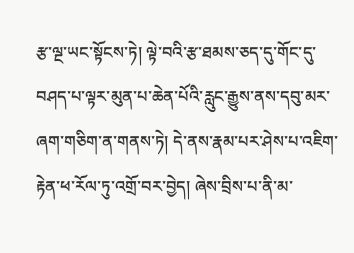རྩ་ལྔ་ཡང་སྟོངས་ཏེ། ལྟེ་བའི་རྩ་ཐམས་ཅད་དུ་གོང་དུ་བཤད་པ་ལྟར་མུན་པ་ཆེན་པོའི་རླུང་རྒྱུས་ནས་དབུ་མར་ཞག་གཅིག་ན་གནས་ཏེ། དེ་ནས་རྣམ་པར་ཤེས་པ་འཇིག་རྟེན་ཕ་རོལ་ཏུ་འགྲོ་བར་བྱེད། ཞེས་བྲིས་པ་ནི་མ་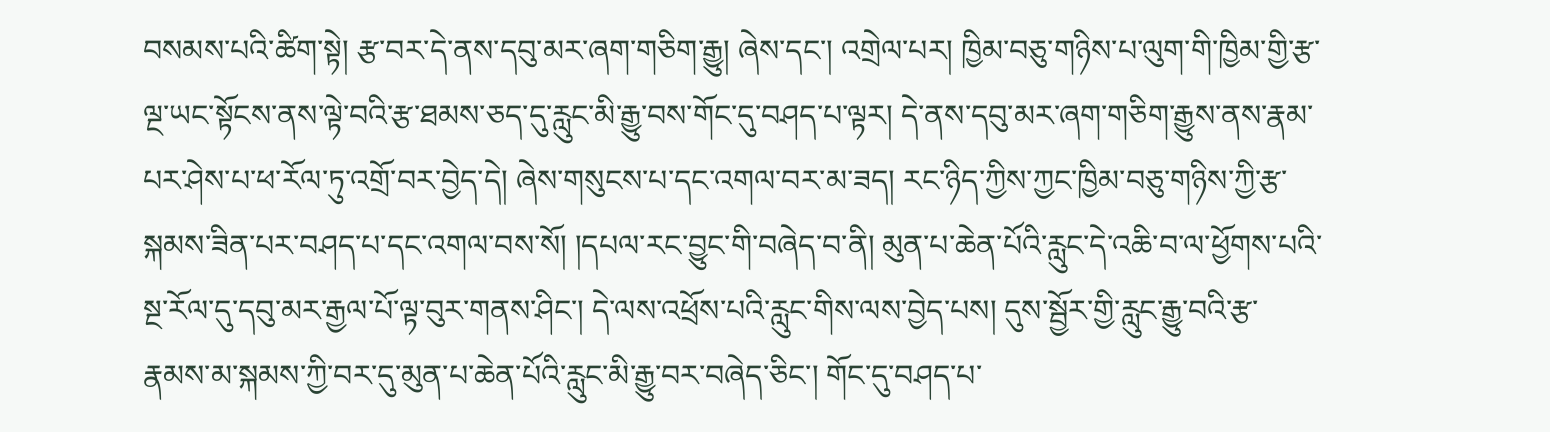བསམས་པའི་ཚིག་སྟེ། རྩ་བར་དེ་ནས་དབུ་མར་ཞག་གཅིག་རྒྱུ། ཞེས་དང་། འགྲེལ་པར། ཁྱིམ་བཅུ་གཉིས་པ་ལུག་གི་ཁྱིམ་གྱི་རྩ་ལྔ་ཡང་སྟོངས་ནས་ལྟེ་བའི་རྩ་ཐམས་ཅད་དུ་རླུང་མི་རྒྱུ་བས་གོང་དུ་བཤད་པ་ལྟར། དེ་ནས་དབུ་མར་ཞག་གཅིག་རྒྱུས་ནས་རྣམ་པར་ཤེས་པ་ཕ་རོལ་ཏུ་འགྲོ་བར་བྱེད་དེ། ཞེས་གསུངས་པ་དང་འགལ་བར་མ་ཟད། རང་ཉིད་ཀྱིས་ཀྱང་ཁྱིམ་བཅུ་གཉིས་ཀྱི་རྩ་སྐམས་ཟིན་པར་བཤད་པ་དང་འགལ་བས་སོ། །དཔལ་རང་བྱུང་གི་བཞེད་བ་ནི། མུན་པ་ཆེན་པོའི་རླུང་དེ་འཆི་བ་ལ་ཕྱོགས་པའི་སྔ་རོལ་དུ་དབུ་མར་རྒྱལ་པོ་ལྟ་བུར་གནས་ཤིང་། དེ་ལས་འཕྲོས་པའི་རླུང་གིས་ལས་བྱེད་པས། དུས་སྦྱོར་གྱི་རླུང་རྒྱུ་བའི་རྩ་རྣམས་མ་སྐམས་ཀྱི་བར་དུ་མུན་པ་ཆེན་པོའི་རླུང་མི་རྒྱུ་བར་བཞེད་ཅིང་། གོང་དུ་བཤད་པ་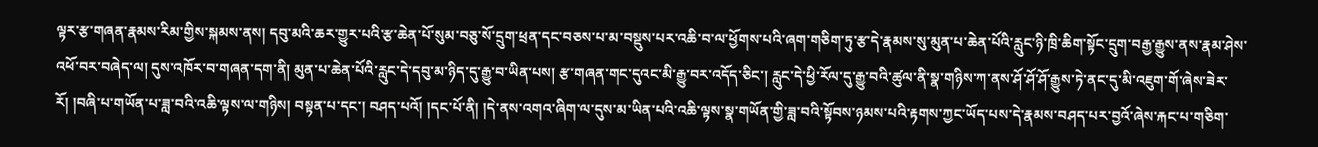ལྟར་རྩ་གཞན་རྣམས་རིམ་གྱིས་སྐམས་ནས། དབུ་མའི་ཆར་གྱུར་པའི་རྩ་ཆེན་པོ་སུམ་བཅུ་སོ་དྲུག་ཕྲན་དང་བཅས་པ་མ་བསྡུས་པར་འཆི་བ་ལ་ཕྱོགས་པའི་ཞག་གཅིག་ཏུ་རྩ་དེ་རྣམས་སུ་མུན་པ་ཆེན་པོའི་རླུང་ཉི་ཁྲི་ཆིག་སྟོང་དྲུག་བརྒྱ་རྒྱུས་ནས་རྣམ་ཤེས་འཕོ་བར་བཞེད་ལ། དུས་འཁོར་བ་གཞན་དག་ནི། མུན་པ་ཆེན་པོའི་རླུང་དེ་དབུ་མ་ཉིད་དུ་རྒྱུ་བ་ཡིན་པས། རྩ་གཞན་གང་དུའང་མི་རྒྱུ་བར་འདོད་ཅིང་། རླུང་དེ་ཕྱི་རོལ་དུ་རྒྱུ་བའི་ཚུལ་ནི་སྣ་གཉིས་ཀ་ནས་ཤོ་ཤོ་ཤོ་རྒྱུས་ཏེ་ནང་དུ་མི་འཇུག་གོ་ཞེས་ཟེར་རོ། །བཞི་པ་གཡོན་པ་ཟླ་བའི་འཆི་ལྟས་ལ་གཉིས། བསྟན་པ་དང་། བཤད་པའོ། །དང་པོ་ནི། །དེ་ནས་འགའ་ཞིག་ལ་དུས་མ་ཡིན་པའི་འཆི་ལྟས་སྣ་གཡོན་གྱི་ཟླ་བའི་སྟོབས་ཉམས་པའི་རྟགས་ཀྱང་ཡོད་པས་དེ་རྣམས་བཤད་པར་བྱའོ་ཞེས་རྐང་པ་གཅིག་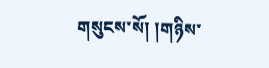གསུངས་སོ། །གཉིས་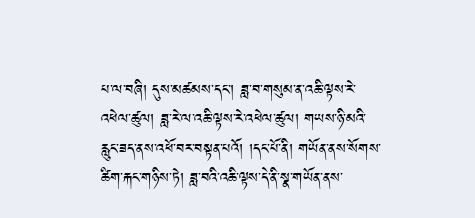པ་ལ་བཞི། དུས་མཚམས་དང་། ཟླ་བ་གསུམ་ན་འཆི་ལྟས་རེ་འཕེལ་ཚུལ། ཟླ་རེ་ལ་འཆི་ལྟས་རེ་འཕེལ་ཚུལ། གཡས་ཉི་མའི་རླུང་ཟད་ནས་འཕོ་བར་བསྟན་པའོ། །དང་པོ་ནི། གཡོན་ནས་སོགས་ཚིག་རྐང་གཉིས་ཏེ། ཟླ་བའི་འཆི་ལྟས་དེ་ནི་སྣ་གཡོན་ནས་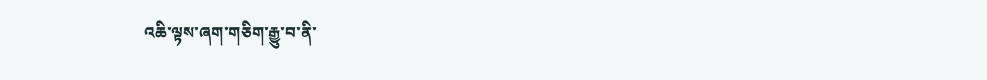འཆི་ལྟས་ཞག་གཅིག་རྒྱུ་བ་ནི་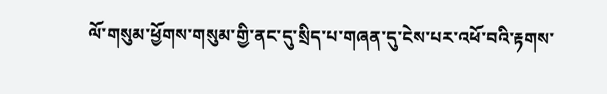ལོ་གསུམ་ཕྱོགས་གསུམ་གྱི་ནང་དུ་སྲིད་པ་གཞན་དུ་ངེས་པར་འཕོ་བའི་རྟགས་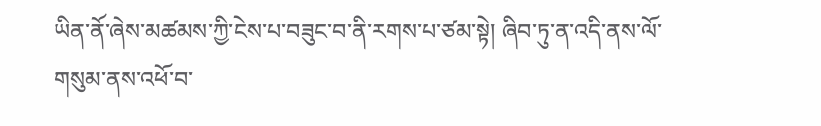ཡིན་ནོ་ཞེས་མཚམས་ཀྱི་ངེས་པ་བཟུང་བ་ནི་རགས་པ་ཙམ་སྟེ། ཞིབ་ཏུ་ན་འདི་ནས་ལོ་གསུམ་ནས་འཕོ་བ་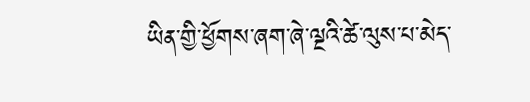ཡིན་གྱི་ཕྱོགས་ཞག་ཞེ་ལྔའི་ཚེ་ལུས་པ་མེད་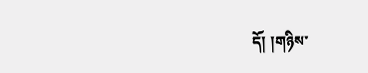དོ། །གཉིས་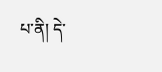པ་ནི། དེ་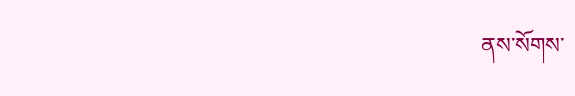ནས་སོགས་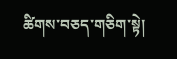ཚིགས་བཅད་གཅིག་སྟེ།